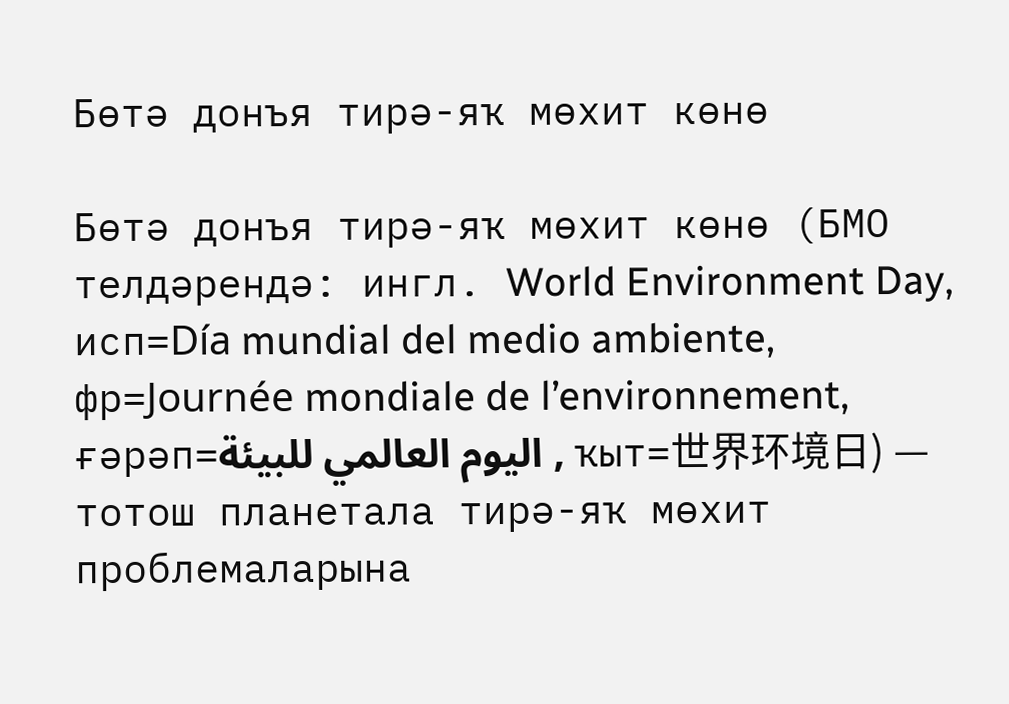Бөтә донъя тирә-яҡ мөхит көнө

Бөтә донъя тирә-яҡ мөхит көнө (БМО телдәрендә: ингл. World Environment Day, исп=Día mundial del medio ambiente, фр=Journée mondiale de l’environnement, ғәрәп=اليوم العالمي للبيئة , ҡыт=世界环境日) — тотош планетала тирә-яҡ мөхит проблемаларына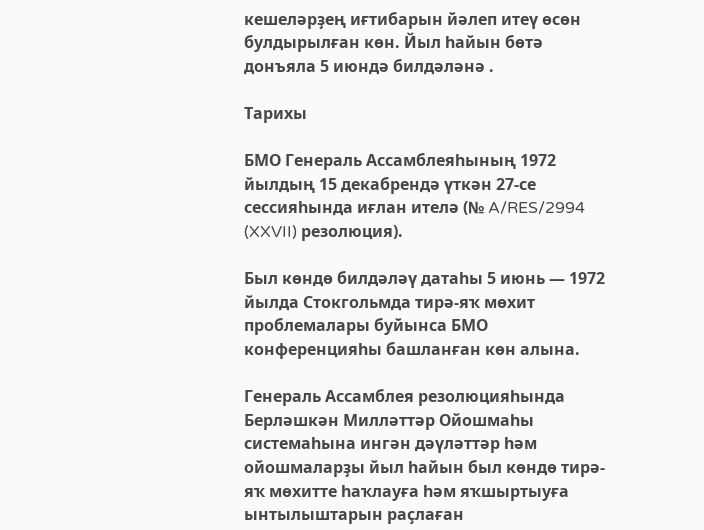кешеләрҙең иғтибарын йәлеп итеү өсөн булдырылған көн. Йыл һайын бөтә донъяла 5 июндә билдәләнә .

Тарихы

БМО Генераль Ассамблеяһының 1972 йылдың 15 декабрендә үткән 27-се сессияһында иғлан ителә (№ A/RES/2994 (XXVII) резолюция).

Был көндө билдәләү датаһы 5 июнь — 1972 йылда Стокгольмда тирә-яҡ мөхит проблемалары буйынса БМО конференцияһы башланған көн алына.

Генераль Ассамблея резолюцияһында Берләшкән Милләттәр Ойошмаһы системаһына ингән дәүләттәр һәм ойошмаларҙы йыл һайын был көндө тирә-яҡ мөхитте һаҡлауға һәм яҡшыртыуға ынтылыштарын раҫлаған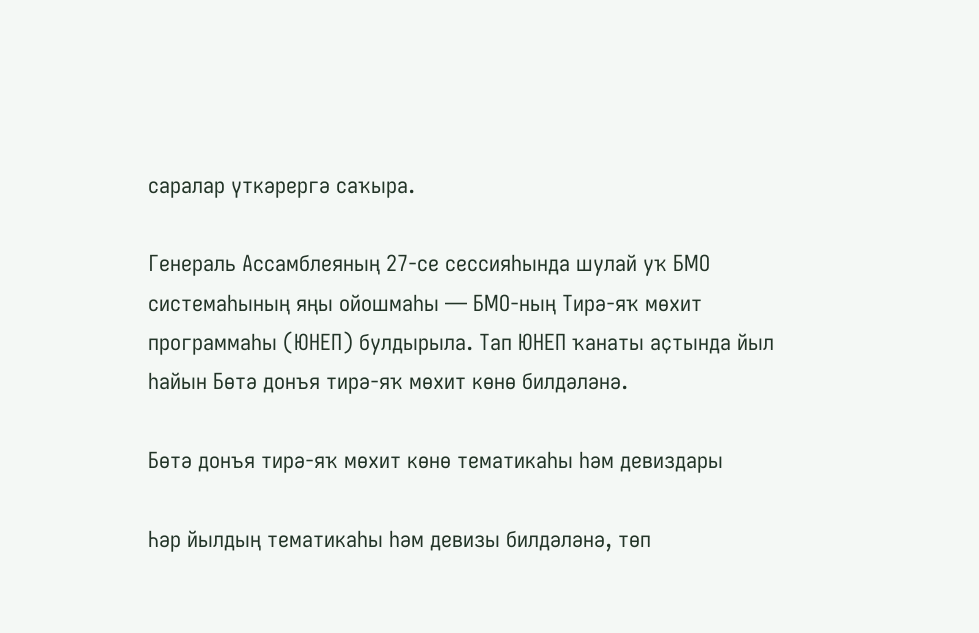саралар үткәрергә саҡыра.

Генераль Ассамблеяның 27-се сессияһында шулай уҡ БМО системаһының яңы ойошмаһы — БМО-ның Тирә-яҡ мөхит программаһы (ЮНЕП) булдырыла. Тап ЮНЕП ҡанаты аҫтында йыл һайын Бөтә донъя тирә-яҡ мөхит көнө билдәләнә.

Бөтә донъя тирә-яҡ мөхит көнө тематикаһы һәм девиздары

Һәр йылдың тематикаһы һәм девизы билдәләнә, төп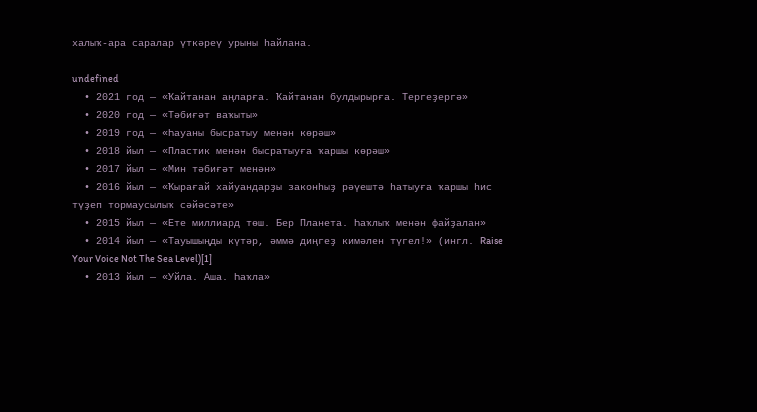халыҡ-ара саралар үткәреү урыны һайлана.

undefined
  • 2021 год — «Ҡайтанан аңларға. Ҡайтанан булдырырға. Тергеҙергә»
  • 2020 год — «Тәбиғәт ваҡыты»
  • 2019 год — «Һауаны бысратыу менән көрәш»
  • 2018 йыл — «Пластик менән бысратыуға ҡаршы көрәш»
  • 2017 йыл — «Мин тәбиғәт менән»
  • 2016 йыл — «Ҡырағай хайуандарҙы законһыҙ рәүештә һатыуға ҡаршы һис түҙеп тормаусылыҡ сәйәсәте»
  • 2015 йыл — «Ете миллиард төш. Бер Планета. Һаҡлыҡ менән файҙалан»
  • 2014 йыл — «Тауышыңды күтәр, әммә диңгеҙ кимәлен түгел!» (ингл. Raise Your Voice Not The Sea Level)[1]
  • 2013 йыл — «Уйла. Аша. Һаҡла»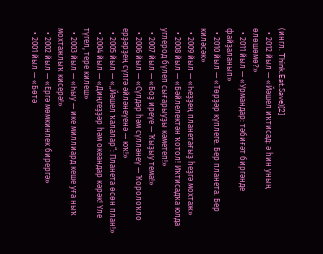(ингл. Think.Eat.Save)[2]
  • 2012 йыл — «Йәшел иҡтисад: ә һин уның өлөшөмө?»
  • 2011 йыл — «Урмандар: тәбиғәт биргәнде файҙаланып»
  • 2010 йыл — «Төрҙәр күплеге. Бер планета. Бер киләсәк»
  • 2009 йыл — «Һеҙҙең планетағыҙ һеҙгә мохтаж»
  • 2008 йыл — «Бәйлелектән ҡотол! Иҡтисадҡа юлда углерод бүлеп сығарыуҙы кәметеп!»
  • 2007 йыл — «Боҙ иреүе — Ҡыҙыу тема!»
  • 2006 йыл — «Сүлдәр һәм сүлләнеү — Ҡоролоҡло ерҙәрҙең сүлгә әйләнеүенә — юҡ!»
  • 2005 йыл — «„Йәшел ҡалалар“: Планета өсөн план!»
  • 2004 йыл — «Диңгеҙҙәр һәм океандар кәрәк! Үле түгел, тере килеш»
  • 2003 йыл — «Һыу — ике миллиард кеше уға ныҡ мохтажлыҡ кисерә!»
  • 2002 йыл — «Ергә мөмкинлек бирергә»
  • 2001 йыл — «Бөтә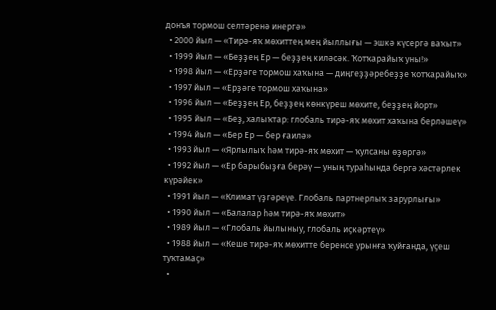донъя тормош селтәренә инергә»
  • 2000 йыл — «Тирә-яҡ мөхиттең мең йыллығы — эшкә күсергә ваҡыт»
  • 1999 йыл — «Беҙҙең Ер — беҙҙең киләсәк. Ҡотҡарайыҡ уны!»
  • 1998 йыл — «Ерҙәге тормош хаҡына — диңгеҙҙәребеҙҙе ҡотҡарайыҡ»
  • 1997 йыл — «Ерҙәге тормош хаҡына»
  • 1996 йыл — «Беҙҙең Ер, беҙҙең көнкүреш мөхите, беҙҙең йорт»
  • 1995 йыл — «Беҙ, халыҡтар: глобаль тирә-яҡ мөхит хаҡына берләшеү»
  • 1994 йыл — «Бер Ер — бер ғаилә»
  • 1993 йыл — «Ярлылыҡ һәм тирә-яҡ мөхит — ҡулсаны өҙөргә»
  • 1992 йыл — «Ер барыбыҙға берәү — уның тураһында бергә хәстәрлек күрәйек»
  • 1991 йыл — «Климат үҙгәреүе. Глобаль партнерлыҡ зарурлығы»
  • 1990 йыл — «Балалар һәм тирә-яҡ мөхит»
  • 1989 йыл — «Глобаль йылыныу, глобаль иҫкәртеү»
  • 1988 йыл — «Кеше тирә-яҡ мөхитте беренсе урынға ҡуйғанда, үҫеш туҡтамаҫ»
  •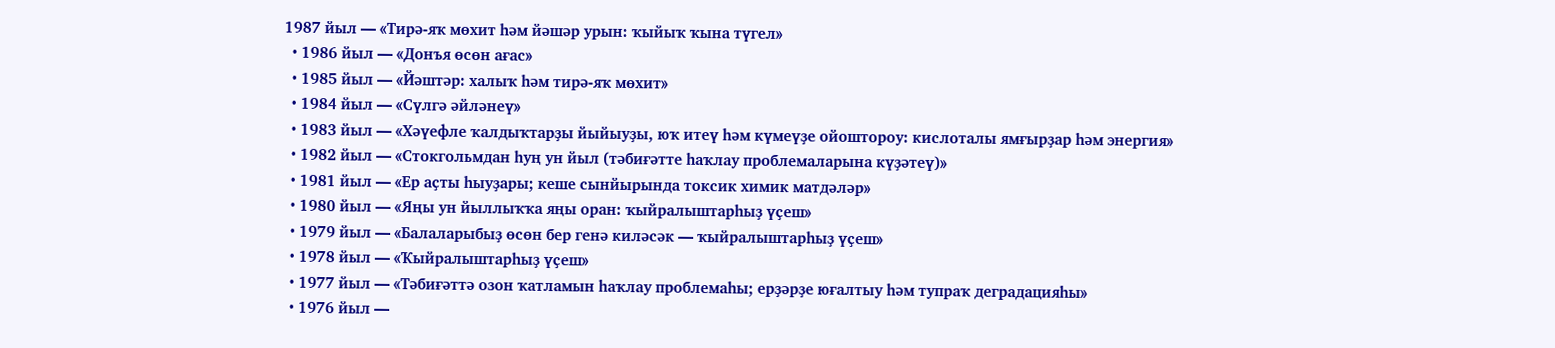1987 йыл — «Тирә-яҡ мөхит һәм йәшәр урын: ҡыйыҡ ҡына түгел»
  • 1986 йыл — «Донъя өсөн ағас»
  • 1985 йыл — «Йәштәр: халыҡ һәм тирә-яҡ мөхит»
  • 1984 йыл — «Сүлгә әйләнеү»
  • 1983 йыл — «Хәүефле ҡалдыҡтарҙы йыйыуҙы, юҡ итеү һәм күмеүҙе ойоштороу: кислоталы ямғырҙар һәм энергия»
  • 1982 йыл — «Стокгольмдан һуң ун йыл (тәбиғәтте һаҡлау проблемаларына күҙәтеү)»
  • 1981 йыл — «Ер аҫты һыуҙары; кеше сынйырында токсик химик матдәләр»
  • 1980 йыл — «Яңы ун йыллыҡҡа яңы оран: ҡыйралыштарһыҙ үҫеш»
  • 1979 йыл — «Балаларыбыҙ өсөн бер генә киләсәк — ҡыйралыштарһыҙ үҫеш»
  • 1978 йыл — «Ҡыйралыштарһыҙ үҫеш»
  • 1977 йыл — «Тәбиғәттә озон ҡатламын һаҡлау проблемаһы; ерҙәрҙе юғалтыу һәм тупраҡ деградацияһы»
  • 1976 йыл —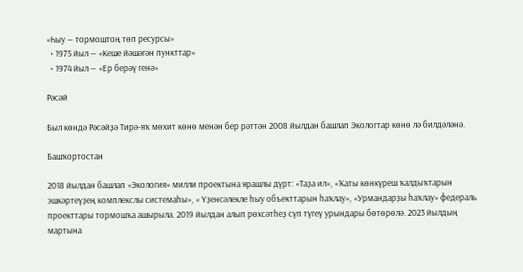«Һыу — тормоштоң төп ресурсы»
  • 1975 йыл — «Кеше йәшәгән пункттар»
  • 1974 йыл — «Ер берәү генә»

Рәсәй

Был көндә Рәсәйҙә Тирә-яҡ мөхит көнө менән бер рәттән 2008 йылдан башлап Экологтар көнө лә билдәләнә.

Башҡортостан

2018 йылдан башлап «Экология» милли проектына ярашлы дүрт: «Таҙа ил», «Ҡаты көнкүреш ҡалдыҡтарын эшкәртеүҙең комплекслы системаһы», « Үҙенсәлекле һыу объекттарын һаҡлау», «Урмандарҙы һаҡлау» федераль проекттары тормошҡа ашырыла. 2019 йылдан алып рөхсәтһеҙ сүп түгеү урындары бөтөрөлә. 2023 йылдың мартына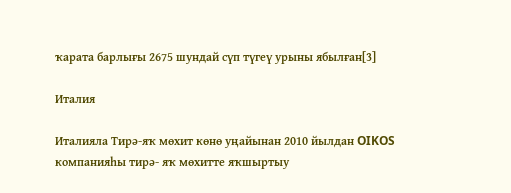ҡарата барлығы 2675 шундай сүп түгеү урыны ябылған[3]

Италия

Италияла Тирә-яҡ мөхит көнө уңайынан 2010 йылдан OIKOS компанияһы тирә- яҡ мөхитте яҡшыртыу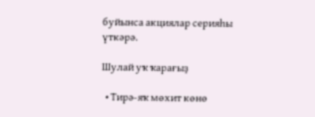буйынса акциялар серияһы үткәрә.

Шулай уҡ ҡарағыҙ

  • Тирә-яҡ мөхит көнө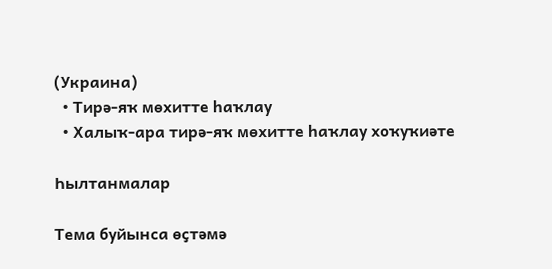(Украина)
  • Тирә-яҡ мөхитте һаҡлау
  • Халыҡ-ара тирә-яҡ мөхитте һаҡлау хоҡуҡиәте

Һылтанмалар

Тема буйынса өҫтәмә